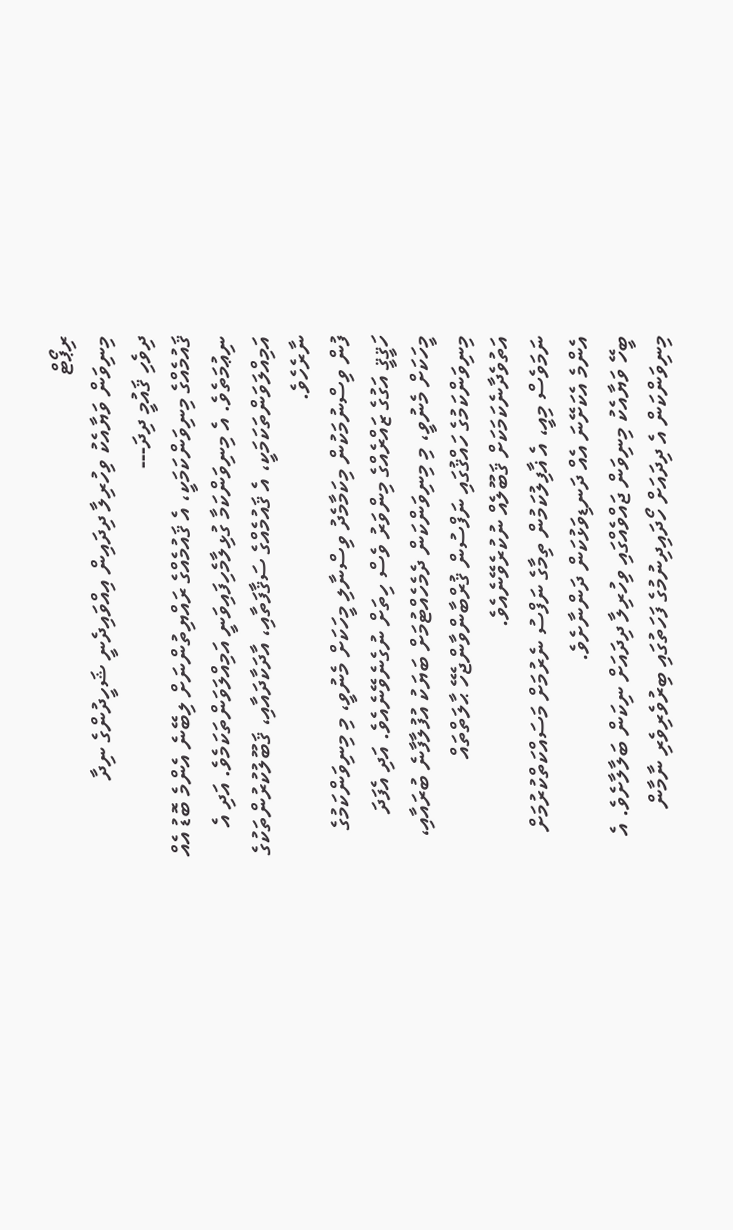ރިޕޯޓް
މިނިވަން ވަޔާއެކު ވިހުރިލާ ދިދައިން އިއްވައިދެނީ ޝަހީދުންގެ ނިދާ
ދިވެހި ޤައުމީ ދިދަ---
ޤައުމެއްގެ މިނިވަންކަމަކީ، އެ ޤައުމެއްގެ ރައްޔިތުންނަށް ލިބޭނެ އެންމެ ބޮޑު އެއް ނިޢުމަތެވެ. އެ މިނިވަންކަމާ ގުޅިލާމެހިފައިވަނީ އަމިއްލަވަންތަކަމެވެ. އަދި އެ އަމިއްލަވަންތަކަމަކީ، އެ ޤައުމެއްގެ ސަޤާފަތާއި، އާދަކާދައާއި، ޤަބޫލުކުރުންތަކުގެ ނާރެހެވެ.
ފުން ވިސްނުމަކުން މިކަމާމެދު ވިސްނާލި މީހަކަށް މެނުވީ، މި މިނިވަންކަމުގެ ހަޤީޤީ އަގުގެ ޒައްރެއްގެ މިންވަރު ވެސް ހިތަށް ނުގެނެވޭނެއެވެ. އަދި އެފަދަ މީހަކަށް މެނުވީ، މި މިނިވަންކަން ދެމެހެއްޓުމަށް ބަޔަކު އުފުލާފާނެ ބުރައާއި، މިނިވަންކަމުގެ ހައްޤުގައި ނަފްސުން ޤުރްބާންވާންޖެހޭ ޙާލަތްތައް އަތުވެދާނެކަމަކަށް ޤަބޫލެއް ނުކުރެވޭނެއެވެ.
ނަމަވެސް މިއީ، އެ ޣާފިލުކަމުން ތިމާގެ ނަފްސު ނެރުމަށް މަސައްކަތްކުރުމަށް އެންމެ އެކަށޭނަ އެއް ދަނޑިވަޅުކަން ދަންނާށެވެ.
ބީހޭ ވަޔާއެކު މިނިވަން ޖައްވެއްގައި ވިހުރިލާ ދިދައަށް ނިކަން ބަލާލާށެވެ. އެ މިނިވަންކަން އެ ދިދައަށް ހޯދައިދިނުމުގެ ފަހަތުގައި ބިރުވެރިވެރި ނާމާން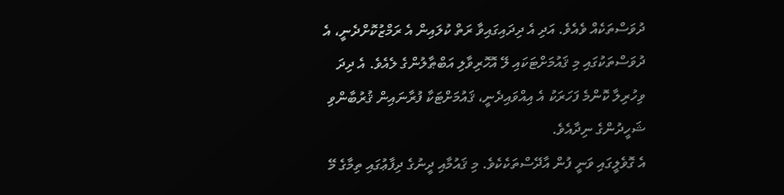ދުވަސްތަކެއް ވެއެވެ. އަދި އެ ދިދައިގައިވާ ރަތް ކުލައިން އެ ރަމްޒުކޮށްދެނީ، އެ ދުވަސްތަކުގައި މި ޤައުމަށްޓަކައި ލޭ އޮހޮރިވާލި އަބްޠާލުންގެ ލެއެވެ. އެ ދިދަ ވިހުރިލާ ކޮންމެ ފަހަރަކު އެ އިއްވައިދެނީ، ޤައުމަށްޓަކާ ފުރާނައިން ޤުރުބާންވި ޝަހީދުންގެ ނިދާއެވެ.
އެ ގޮވެލީގައި ވަނީ ފުން އާދޭސްތަކެކެވެ. މި ޤައުމާއި ދީނުގެ ދިފާޢުގައި ތިމާގެ މޭ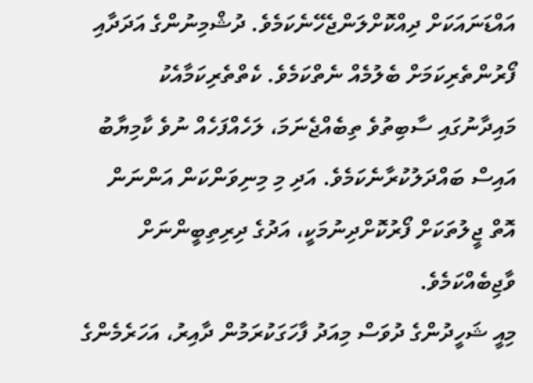އައްޑަނައަކަށް ދިއްކޮށްލަންޖެހޭނެކަމެވެ. ދުޝްމިނުންގެ އަދަދާއި ފޯރުންތެރިކަމަށް ބެލުމެއް ނެތްކަމެވެ. ކެތްތެރިކަމާއެކު މައިދާނުގައި ސާބިތުވެ ތިބެއްޖެނަމަ، ލަހެއްފަހެއް ނުވެ ކާމިޔާބު އައިސް ބައްދަލުކުރާނެކަމެވެ. އަދި މި މިނިވަންކަން އަންނަން އޮތް ޖީލުތަކަށް ފޯރުކޮށްދިނުމަކީ، އަދުގެ ދިރިތިބީންނަށް ވާޖިބެއްކަމެވެ.
މިއީ ޝަހީދުންގެ ދުވަސް މިއަދު ފާހަގަކުރަމުން ދާއިރު، އަހަރެމެންގެ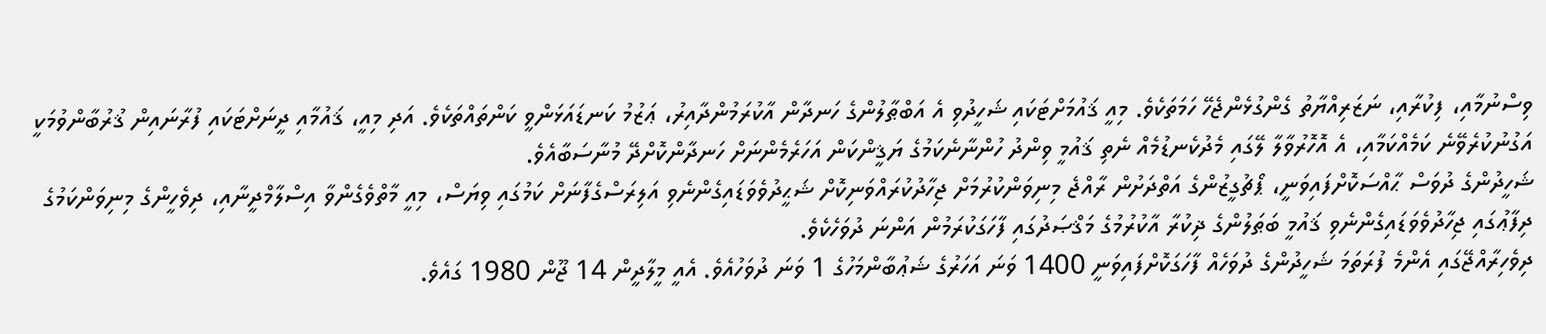ވިސްނުމާއި، ފިކުރާއި، ނަޒަރިއްޔާތު ގެންގުޅެންޖެހޭ ހަމަތަކެވެ. މިއީ ޤައުމަށްޓަކައި ޝަހީދުވި އެ އަބްޠާލުންގެ ހަނދާން އާކުރަމުންދާއިރު، ޢަޒުމު ކަނޑައަޅަންވީ ކަންތައްތަކެވެ. އަދި މިއީ، ޤައުމާއި ދީނަށްޓަކައި ފުރާނައިން ޤުރުބާންވުމަކީ އަގުނުކުރެވޭނެ ކަމެއްކަމާއި، އެ އޮހޮރުވާލާ ލޭގައި މެދުކެނޑުމެއް ނެތި ޤައުމީ ވިންދު ހުންނާނެކަމުގެ ޔަޤީންކަން އަހަރެމެންނަށް ހަނދާންކޮށްދޭ މުނާސަބާއެވެ.
ޝަހީދުންގެ ދުވަސް ޙާއްސަކޮށްފައިވަނީ، ޕޯޗުގީޒުންގެ އަތްދަށުން ރާއްޖެ މިނިވަންކުރުމަށް ޖިހާދުކުރައްވަނިކޮށް ޝަޙީދުވެވަޑައިގެންނެވި އަލިރަސްގެފާނަށް ކަމުގައި ވިޔަސް، މިއީ މާތްވެގެންވާ އިސްލާމްދީނާއި، ދިވެހީންގެ މިނިވަންކަމުގެ ދިފާޢުގައި ޖިހާދުވެވަޑައިގެންނެވި ޤައުމީ ބަޠަލުންގެ ޛިކުރާ އާކުރުމުގެ މަޤްޞަދުގައި ފާހަގަކުރަމުން އަންނަ ދުވަހެކެވެ.
ދިވެހިރާއްޖޭގައި އެންމެ ފުރަތަމަ ޝަހީދުންގެ ދުވަހެއް ފާހަގަކޮށްފައިވަނީ 1400 ވަނަ އަހަރުގެ ޝަޢުބާންމަހުގެ 1 ވަނަ ދުވަހުއެވެ. އެއީ މީލާދީން 14 ޖޫން 1980 ގައެވެ.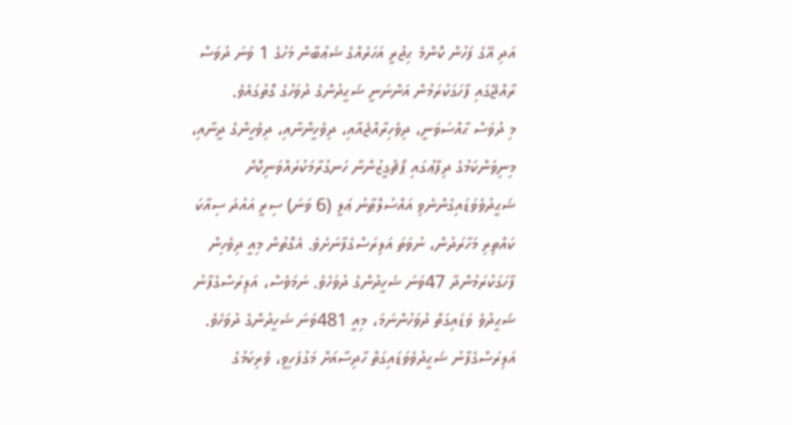އަދި އޭގެ ފަހުން ކޮންމެ ޙިޖުރީ އަހަރެއްގެ ޝަޢުބާން މަހުގެ 1 ވަނަ ދުވަސް ރާއްޖޭގައި ފާހަގަކުރަމުން އަންނަނީ ޝަޙީދުންގެ ދުވަހުގެ ގޮތުގައެވެ.
މި ދުވަސް ޙާއްސަވަނީ، ދިވެހިރާއްޖެއާއި، ދިވެހީންނާއި، ދިވެހީންގެ ދީނާއި، މިނިވަންކަމުގެ ދިފާޢުގައި ޕޯޗުގީޒުންނާ ހަނގުރާމަކުރައްވަނިކޮށް ޝަޙީދުވެވަޑައިގެންނެވި އައްސުލްޠާނު ޢަލީ (6 ވަނަ) ސިރީ އައުދަ ސިއާކަ ކައްތިރި މަހާރަދުން، ނުވަތަ އަލިރަސްގެފާނަށެވެ. އެގޮތުން މިއީ ދިވެހިން ފާހަގަކުރަމުންދާ 47ވަނަ ޝަހީދުންގެ ދުވަހެވެ. ނަމަވެސް، އަލިރަސްގެފާނު ޝަޙީދުވެ ވަޑައިގަތް ދުވަހުންނަމަ، މިއީ 481ވަނަ ޝަހީދުންގެ ދުވަހެވެ.
އަލިރަސްގެފާނު ޝަޙީދުވެވަޑައިގަތް ހާދިސާއަށް މަގުފަހިވީ، ވެރިކަމުގެ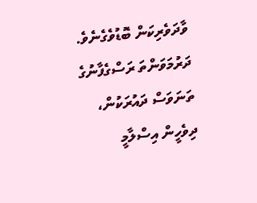ވާދަވެރިކަން ބޮޑުވެގެނެވެ. ދަރުމަވަންތަ ރަސްގެފާނުގެ ތަނަވަސް ދައުރަކުން، ދިވެހީން އިސްލާމީ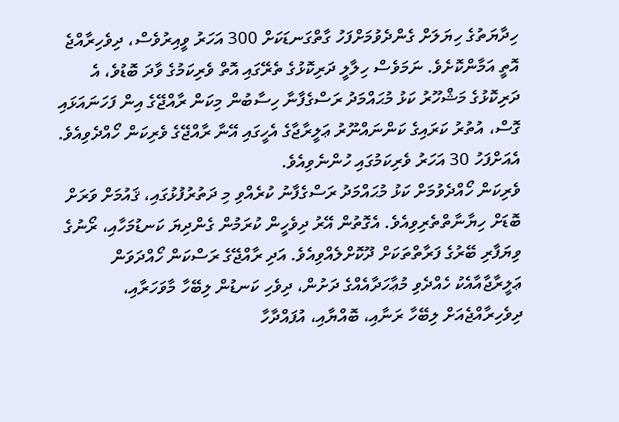ހިދާޔަތުގެ ހިޔަލަށް ގެންދެވުމަށްފަހު ގާތްގަނޑަކަށް 300 އަހަރު ވީއިރުވެސް، ދިވެހިރާއްޖެ އޮތީ އަމާންކޮށެވެ. ނަމަވެސް ހިލާލީ ދަރިކޮޅުގެ ތެރޭގައި އޮތް ވެރިކަމުގެ ވާދަ ބޮޑުވެ، އެ ދަރިކޮޅުގެ މަޝްހޫރު ކަޅު މުޙައްމަދު ރަސްގެފާނާ ހިސާބުން މިކަން ރާއްޖޭގެ އިން ފަހަނައަޅައި ގޮސް، އުތުރު ކަރައިގެ ކަންނައްނޫރު ޢަލީރާޖާގެ އެހީގައި އޭނާ ރާއްޖޭގެ ވެރިކަން ހޯއްދެވިއެވެ. އެއަށްފަހު 30 އަހަރު ވެރިކަމުގައި ހުންނެވިއެވެ.
ވެރިކަން ހޯއްދެވުމަށް ކަޅު މުޙައްމަދު ރަސްގެފާނު ކުރެއްވި މި ދަތުރުފުޅުގައި، ޤައުމަށް ވަރަށް ބޮޑަށް ހިޔާނާތްތެރިވިއެވެ. އެގޮތުން އޭރު ދިވެހީން ކުރަމުން ގެންދިޔަ ކަނޑުމަހާއި، ރޯނުގެ ވިޔަފާރި ބޭރުގެ ފަރާތްތަކަށް ދޫކޮށްލެއްވިއެވެ. އަދި ރާއްޖޭގެ ރަސްކަން ހޯއްދަވަން ޢަލީރާޖާއާއެކު ހެއްދެވި މުޢާހަދާއެއްގެ ދަށުން، ދިވެހި ކަނޑުން ލިބޭހާ މާވަހަރާއި، ދިވެހިރާއްޖެއަށް ލިބޭހާ ރަނާއި، ބޮއްޔާއި، އުފައްދާހާ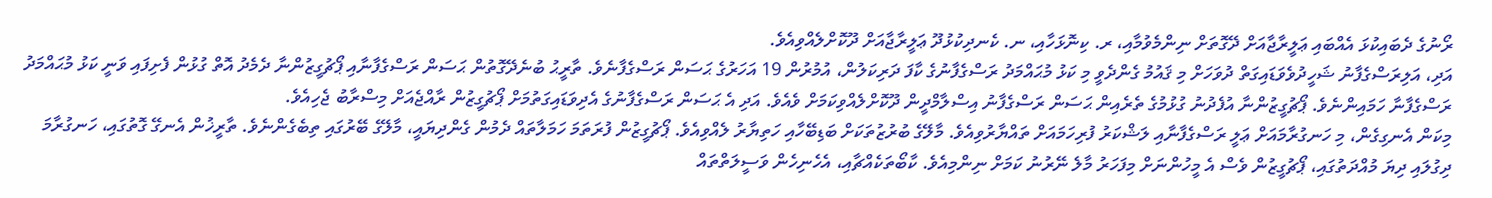ރޯނުގެ ދެބައިކުޅަ އެއްބައި ޢަލީރާޖާއަށް ދޭގޮތަށް ނިންމެވުމާއި، ރ. ކިނޮޅަހާއި، ނ. ކެނދިކުޅުދޫ ޢަލީރާޖާއަށް ދޫކޮށްލެއްވިއެވެ.
އަދި، އަލިރަސްގެފާނު ޝަހީދުވެވަޑައިގަތް ދުވަހަށް މި ޤައުމު ގެންދެވީ މި ކަޅު މުޙައްމަދު ރަސްގެފާނުގެ ކާފަ ދަރިކަލުން، އުމުރުން 19 އަހަރުގެ ޙަސަން ރަސްގެފާނެވެ. ތާރީޙު ބުނެދޭގޮތުން ޙަސަން ރަސްގެފާނާއި ޕޯޗުގީޒުންނާ ދެމެދު އޮތް ގުޅުން ފެށިފައި ވަނީ ކަޅު މުޙައްމަދު ރަސްގެފާނާ ހަމައިންނެވެ. ޕޯޗުގީޒުންނާ އުފެދުނު ގުޅުމުގެ ތެރެއިން ޙަސަން ރަސްގެފާނު އިސްލާމްދީން ދޫކޮށްލެއްވިކަމަށް ވެއެވެ. އަދި އެ ޙަސަން ރަސްގެފާނުގެ އެދިވަޑައިގަތުމަށް ޕޯޗުގީޒުން ރާއްޖެއަށް މިސްރާބު ޖެހިއެވެ.
މިކަން އެނގިގެން، މި ހަނގުރާމައަށް ޢަލީ ރަސްގެފާނާއި ލަޝްކަރު ފުރިހަމައަށް ތައްޔާރުވިއެވެ. މާލޭގެ ބުރުޒުތަކަށް ބަޑިބޭހާއި ހަތިޔާރު ލެއްވިއެވެ. ޕޯޗުގީޒުން ފުރަތަމަ ހަމަލާތައް ދެމުން ގެންދިޔައީ، މާލޭގެ ބޭރުގައި ތިބެގެންނެވެ. ތާރީޚުން އެނގޭ ގޮތުގައި، ހަނގުރާމަ ދިގުލައި ދިޔަ މުއްދަތުގައި، ޕޯޗުގީޒުން ވެސް އެ މީހުންނަށް މިފަހަރު މާލެ ނޭރުނު ކަމަށް ނިންމިއެވެ. ކާބޯތަކެއްޗާއި، އެހެނިހެން ވަސީލަތްތައް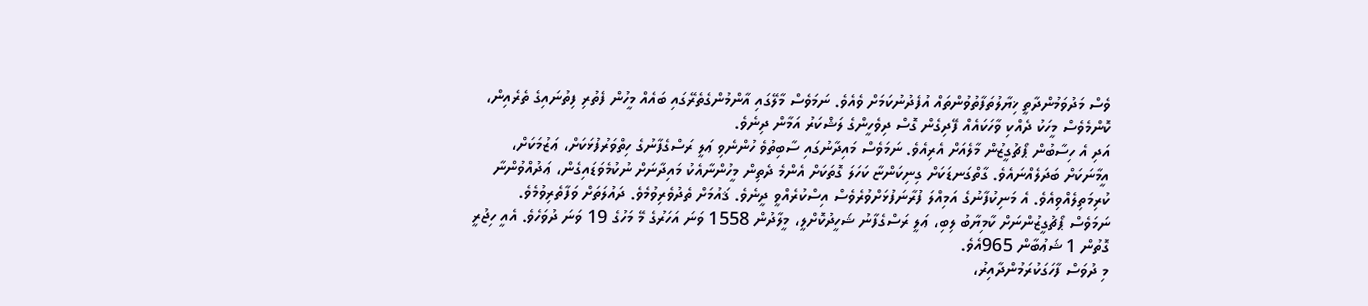ވެސް މަދުވަމުންދާތީ ޚިޔާލުތަފާތުވުންތައް އުފެދުނުކަމަށް ވެއެވެ. ނަމަވެސް މާލޭގައި އާންމުންގެތެރޭގައި ބައެއް މީހުން ފެތުރި ފިތުނައިގެ ތެރެއިން، ކޮންމެވެސް މީހަކު ދެއްކި ވާހަކައެއް ފޭދިގެން ގޮސް ދިވެހީންގެ ލަޝްކަރު އަމާން ދިނެވެ.
އަދި އެ ހިސާބުން ޕޯޗުގީޒުން މާލެއަށް އެރިއެވެ. ނަމަވެސް މައިދާނުގައި ސާބިތުވެ ހުންނެވި ޢަލީ ރަސްގެފާނުގެ ހިތްވަރުފުޅަކަށް، ޢަޒުމަކަށް، އީމާނަކަށް ބަދަލެއްނައެވެ. ގާތްގަނޑަކަށް ގިނިކަންޏާ ކަހަލަ ގޮތަކަށް އެންމެ ދެތިން މީހުންނާއެކު މައިދާނަށް ނުކުމެވަޑައިގެން، ޢަދުއްވުންނާ ކުރިމަތިލެއްވިއެވެ. އެ މަނިކުފާނުގެ އަމިއްލަ ފުރާނަފުޅަށްވުރެވެސް އިސްކުރެއްވީ ދީނެވެ. ޤައުމަށް ތެދުވެރިވުމެވެ. ދައުލަތަށް ވަފާތެރިވުމެވެ.
ނަމަވެސް ޕޯޗުގީޒުންނަށް ކާމިޔާބު ލިބި، ޢަލީ ރަސްގެފާނު ޝަހީދުކޮށްލީ، މީލާދުން 1558 ވަނަ އަހަރުގެ މޭ މަހުގެ 19 ވަނަ ދުވަހެވެ. އެއީ ހިޖުރީ ގޮތުން 1 ޝަޢުބާން 965އެވެ.
މި ދުވަސް ފާހަގަކުރަމުންދާއިރު،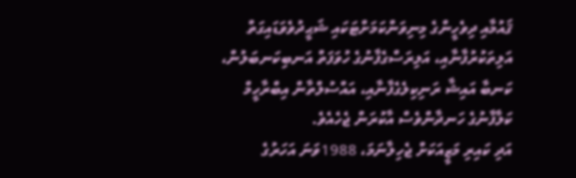ޤައުމާއި ދިވެހީންގެ މިނިވަންކަމަށްޓަކައި ޝަޙީދުވެވަޑައިގަތް އަލިތަކުރުފާނާއި، އަލިރަސްގެފާނުގެ ހުވަފަތް އަނބިކަނބަލުން، ކަނބާ އައިޝާ ރަނިކިލެގެފާނާއި، އައްސުލްތާން އިބްރާހީމް ކަލާފާނުގެ ހަނދާންވެސް އާކުރަން ޖެހެއެވެ.
އަދި ކައިރި މަޒީއަކަށް ޖެހިލާނަމަ، 1988ވަނަ އަހަރުގެ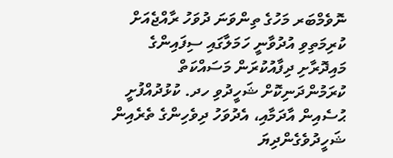ނޮވެމްބަރ މަހުގެ ތިންވަނަ ދުވަހު ރާއްޖެއަށް ކުރިމަތިވި އުދުވާނީ ހަމަލާގައި ސިފައިންގެ މައިދޮރާށި ދިފާއުކުރަން މަސައްކަތް ކުރަމުންދަނިކޮށް ޝަހީދުވި ހދ. ކުޅުދުއްފުށީ ޙުސެއިން އާދަމާއި، އެދުވަހު ދިވެހިންގެ ތެރެއިން ޝަހީދުވެގެންދިޔަ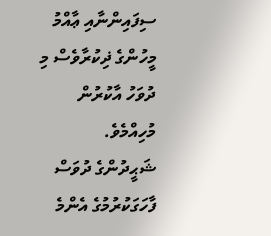ސިފައިންނާއި ޢާއްމު މީހުންގެ ޛިކުރާވެސް މި ދުވަހު އާކުރުން މުހިއްމެވެ.
ޝަޙީދުންގެ ދުވަސް ފާހަގަކުރުމުގެ އެންމެ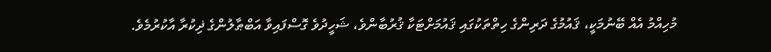މުހިއްމު އެއް ބޭނުމަކީ، ޤައުމުގެ ދަރިންގެ ހިތްތަކުގައި ޤައުމަށްޓަކާ ޤުރުބާންވެ، ޝަހީދުވެ ގޮސްފައިވާ އަބްޠާލުންގެ ޛިކުރާ އާކުރުމެވެ.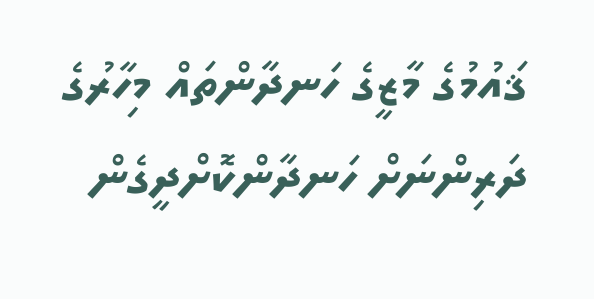ޤައުމުގެ މާޒީގެ ހަނދާންތައް މިހާރުގެ ދަރިންނަށް ހަނދާންކޮށްދީގެން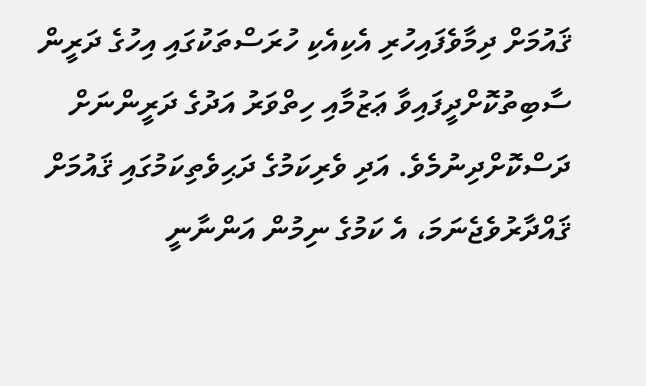ޤައުމަށް ދިމާވެފައިހުރި އެކިއެކި ހުރަސްތަކުގައި އިހުގެ ދަރީން ސާބިތުކޮށްދީފައިވާ ޢަޒުމާއި ހިތްވަރު އަދުގެ ދަރީންނަށް ދަސްކޮށްދިނުމެވެ. އަދި ވެރިކަމުގެ ދަޙިވެތިކަމުގައި ޤައުމަށް ޤައްދާރުވެޖެނަމަ، އެ ކަމުގެ ނިމުން އަންނާނީ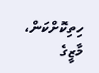ހިތިކޮށްކަން، މާޒީގެ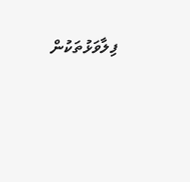ފިލާވަޅުތަކުން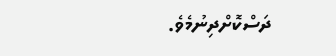ދަސްކޮށްދިނުމެވެ.